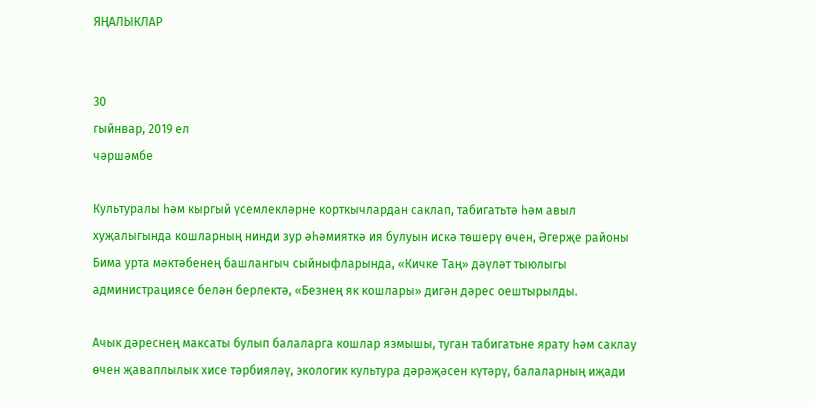ЯҢАЛЫКЛАР


30
гыйнвар, 2019 ел
чәршәмбе

Культуралы һәм кыргый үсемлекләрне корткычлардан саклап, табигатьтә һәм авыл хуҗалыгында кошларның нинди зур әһәмияткә ия булуын искә төшерү өчен, Әгерҗе районы Бима урта мәктәбенең башлангыч сыйныфларында, «Кичке Таң» дәүләт тыюлыгы администрациясе белән берлектә, «Безнең як кошлары» дигән дәрес оештырылды.

Ачык дәреснең максаты булып балаларга кошлар язмышы, туган табигатьне ярату һәм саклау өчен җаваплылык хисе тәрбияләү, экологик культура дәрәҗәсен күтәрү, балаларның иҗади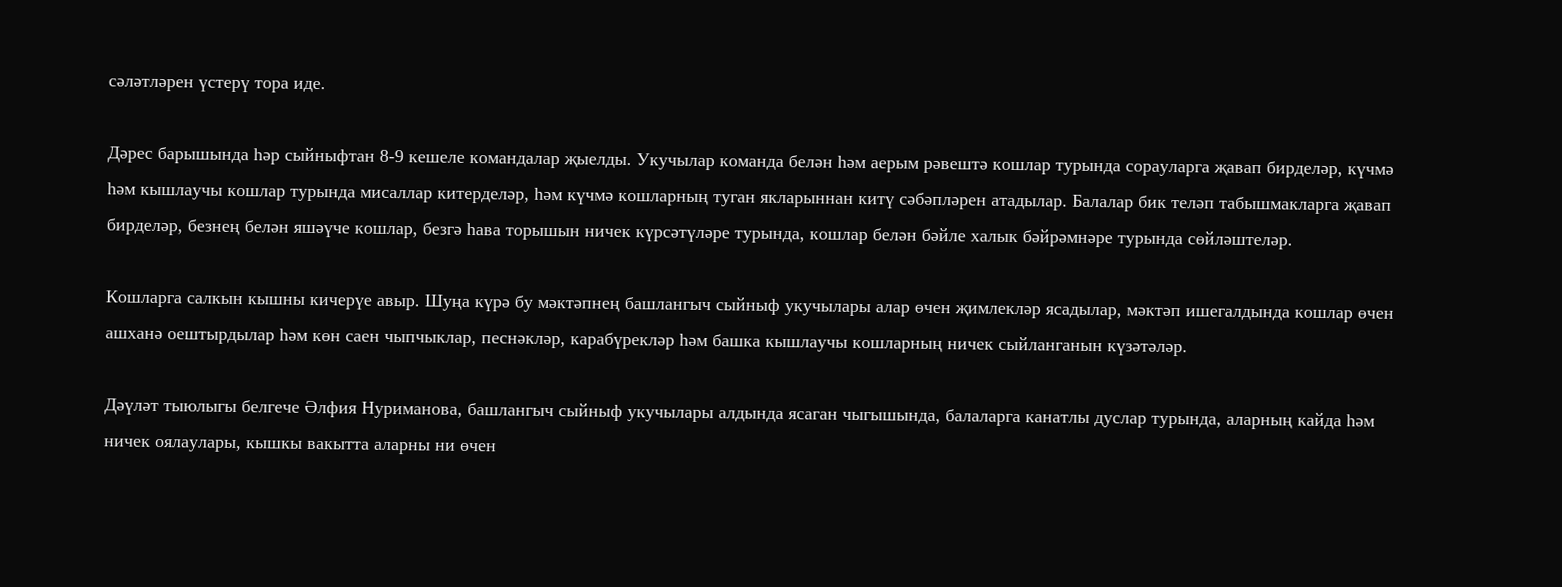сәләтләрен үстерү тора иде.

Дәрес барышында һәр сыйныфтан 8-9 кешеле командалар җыелды. Укучылар команда белән һәм аерым рәвештә кошлар турында сорауларга җавап бирделәр, күчмә һәм кышлаучы кошлар турында мисаллар китерделәр, һәм күчмә кошларның туган якларыннан китү сәбәпләрен атадылар. Балалар бик теләп табышмакларга җавап бирделәр, безнең белән яшәүче кошлар, безгә һава торышын ничек күрсәтүләре турында, кошлар белән бәйле халык бәйрәмнәре турында сөйләштеләр.

Кошларга салкын кышны кичерүе авыр. Шуңа күрә бу мәктәпнең башлангыч сыйныф укучылары алар өчен җимлекләр ясадылар, мәктәп ишегалдында кошлар өчен ашханә оештырдылар һәм көн саен чыпчыклар, песнәкләр, карабүрекләр һәм башка кышлаучы кошларның ничек сыйланганын күзәтәләр.

Дәүләт тыюлыгы белгече Әлфия Нуриманова, башлангыч сыйныф укучылары алдында ясаган чыгышында, балаларга канатлы дуслар турында, аларның кайда һәм ничек оялаулары, кышкы вакытта аларны ни өчен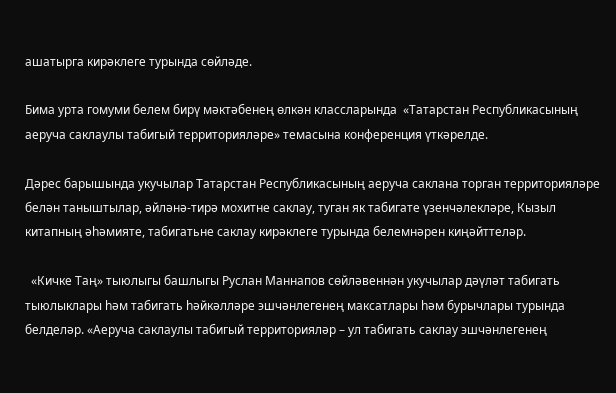ашатырга кирәклеге турында сөйләде.

Бима урта гомуми белем бирү мәктәбенең өлкән классларында  «Татарстан Республикасының аеруча саклаулы табигый территорияләре» темасына конференция үткәрелде.

Дәрес барышында укучылар Татарстан Республикасының аеруча саклана торган территорияләре белән таныштылар, әйләнә-тирә мохитне саклау, туган як табигате үзенчәлекләре, Кызыл китапның әһәмияте, табигатьне саклау кирәклеге турында белемнәрен киңәйттеләр.

  «Кичке Таң» тыюлыгы башлыгы Руслан Маннапов сөйләвеннән укучылар дәүләт табигать тыюлыклары һәм табигать һәйкәлләре эшчәнлегенең максатлары һәм бурычлары турында белделәр. «Аеруча саклаулы табигый территорияләр – ул табигать саклау эшчәнлегенең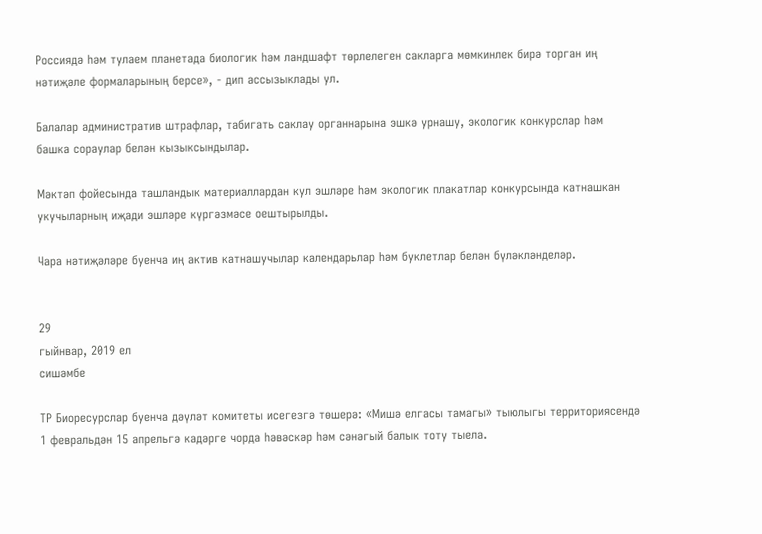Россиядә һәм тулаем планетада биологик һәм ландшафт төрлелеген сакларга мөмкинлек бирә торган иң нәтиҗәле формаларының берсе», - дип ассызыклады ул.

Балалар административ штрафлар, табигать саклау органнарына эшкә урнашу, экологик конкурслар һәм башка сораулар белән кызыксындылар.

Мәктәп фойесында ташландык материаллардан кул эшләре һәм экологик плакатлар конкурсында катнашкан укучыларның иҗади эшләре күргәзмәсе оештырылды.

Чара нәтиҗәләре буенча иң актив катнашучылар календарьлар һәм буклетлар белән бүләкләнделәр.


29
гыйнвар, 2019 ел
сишәмбе

ТР Биоресурслар буенча дәүләт комитеты исегезгә төшерә: «Мишә елгасы тамагы» тыюлыгы территориясендә 1 февральдән 15 апрельгә кадәрге чорда һәвәскәр һәм сәнәгый балык тоту тыела.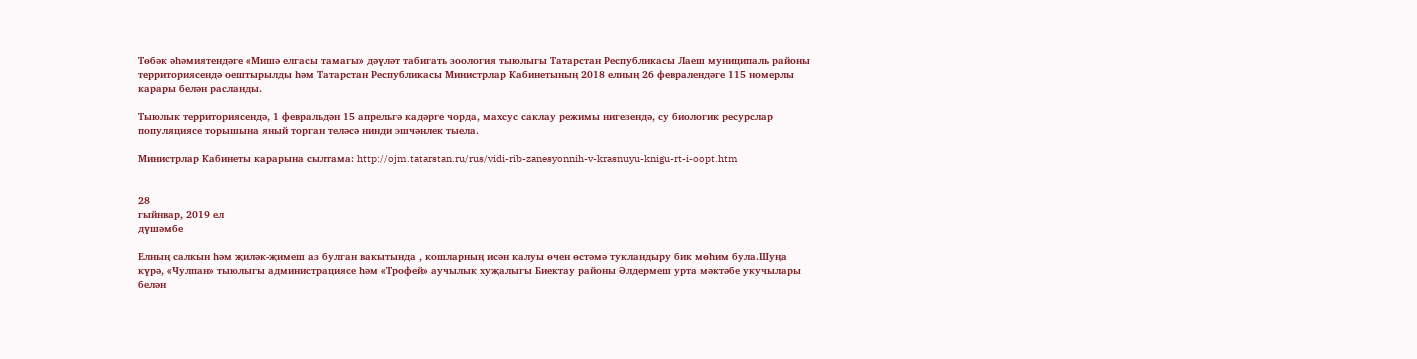Төбәк әһәмиятендәге «Мишә елгасы тамагы» дәүләт табигать зоология тыюлыгы Татарстан Республикасы Лаеш муниципаль районы территориясендә оештырылды һәм Татарстан Республикасы Министрлар Кабинетының 2018 елның 26 февралендәге 115 номерлы карары белән расланды.

Тыюлык территориясендә, 1 февральдән 15 апрельгә кадәрге чорда, махсус саклау режимы нигезендә, су биологик ресурслар популяциясе торышына яный торган теләсә нинди эшчәнлек тыела.

Министрлар Кабинеты карарына сылтама: http://ojm.tatarstan.ru/rus/vidi-rib-zanesyonnih-v-krasnuyu-knigu-rt-i-oopt.htm


28
гыйнвар, 2019 ел
дүшәмбе

Елның салкын һәм җиләк-җимеш аз булган вакытында , кошларның исән калуы өчен өстәмә тукландыру бик мөһим була.Шуңа күрә, «Чулпан» тыюлыгы администрациясе һәм «Трофей» аучылык хуҗалыгы Биектау районы Әлдермеш урта мәктәбе укучылары белән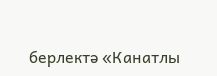берлектә «Канатлы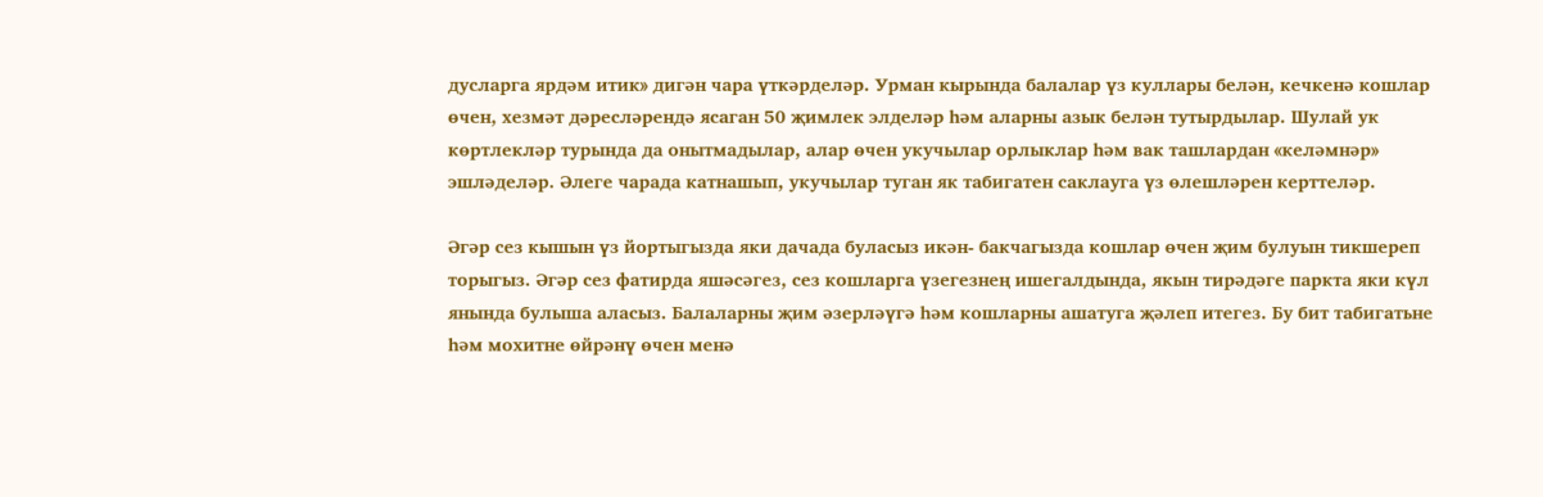дусларга ярдәм итик» дигән чара үткәрделәр. Урман кырында балалар үз куллары белән, кечкенә кошлар өчен, хезмәт дәресләрендә ясаган 50 җимлек элделәр һәм аларны азык белән тутырдылар. Шулай ук көртлекләр турында да онытмадылар, алар өчен укучылар орлыклар һәм вак ташлардан «келәмнәр» эшләделәр. Әлеге чарада катнашып, укучылар туган як табигатен саклауга үз өлешләрен керттеләр.

Әгәр сез кышын үз йортыгызда яки дачада буласыз икән- бакчагызда кошлар өчен җим булуын тикшереп торыгыз. Әгәр сез фатирда яшәсәгез, сез кошларга үзегезнең ишегалдында, якын тирәдәге паркта яки күл янында булыша аласыз. Балаларны җим әзерләүгә һәм кошларны ашатуга җәлеп итегез. Бу бит табигатьне һәм мохитне өйрәнү өчен менә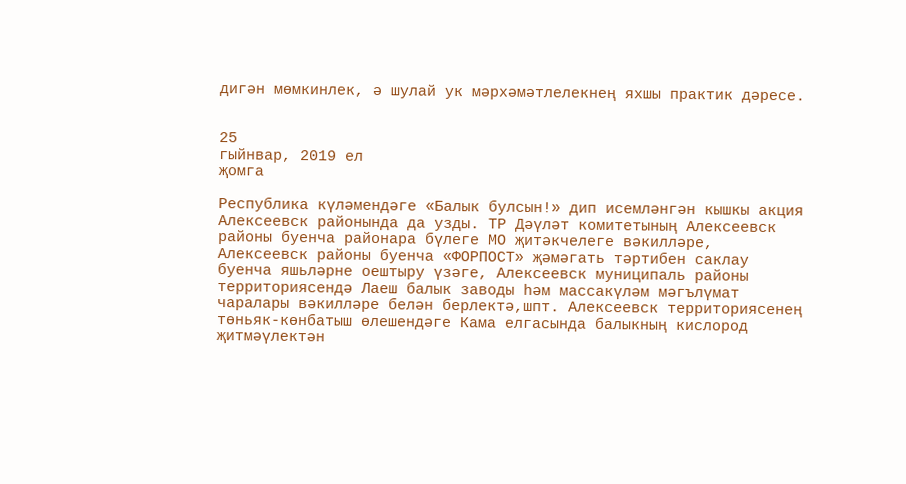дигән мөмкинлек, ә шулай ук мәрхәмәтлелекнең яхшы практик дәресе.


25
гыйнвар, 2019 ел
җомга

Республика күләмендәге «Балык булсын!» дип исемләнгән кышкы акция Алексеевск районында да узды. ТР Дәүләт комитетының Алексеевск районы буенча районара бүлеге МО җитәкчелеге вәкилләре, Алексеевск районы буенча «ФОРПОСТ» җәмәгать тәртибен саклау буенча яшьләрне оештыру үзәге, Алексеевск муниципаль районы территориясендә Лаеш балык заводы һәм массакүләм мәгълүмат чаралары вәкилләре белән берлектә,шпт. Алексеевск территориясенең төньяк-көнбатыш өлешендәге Кама елгасында балыкның кислород җитмәүлектән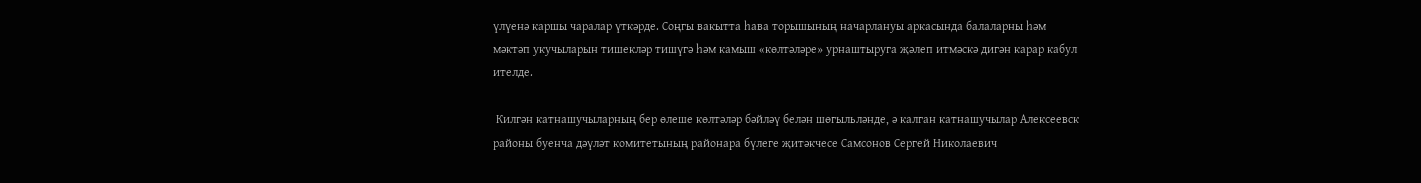үлүенә каршы чаралар үткәрде. Соңгы вакытта һава торышының начарлануы аркасында балаларны һәм мәктәп укучыларын тишекләр тишүгә һәм камыш «көлтәләре» урнаштыруга җәлеп итмәскә дигән карар кабул ителде.

 Килгән катнашучыларның бер өлеше көлтәләр бәйләү белән шөгыльләнде, ә калган катнашучылар Алексеевск районы буенча дәүләт комитетының районара бүлеге җитәкчесе Самсонов Сергей Николаевич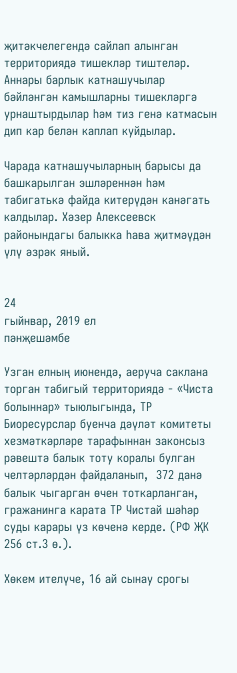җитәкчелегендә сайлап алынган территориядә тишекләр тиштеләр. Аннары барлык катнашучылар бәйләнгән камышларны тишекләргә урнаштырдылар һәм тиз генә катмасын дип кар белән каплап куйдылар.

Чарада катнашучыларның барысы да башкарылган эшләреннән һәм  табигатькә файда китерүдән канәгать калдылар. Хәзер Алексеевск районындагы балыкка һава җитмәүдән үлү әзрәк яный.


24
гыйнвар, 2019 ел
пәнҗешәмбе

Узган елның июнендә, аеруча саклана торган табигый территориядә - «Чиста болыннар» тыюлыгында, ТР Биоресурслар буенча дәүләт комитеты хезмәткәрләре тарафыннан законсыз рәвештә балык тоту коралы булган челтәрләрдән файдаланып,  372 данә балык чыгарган өчен тоткарланган, гражанинга карата ТР Чистай шәһәр суды карары үз көченә керде. (РФ ҖК 256 ст.3 ө.).

Хөкем ителүче, 16 ай сынау срогы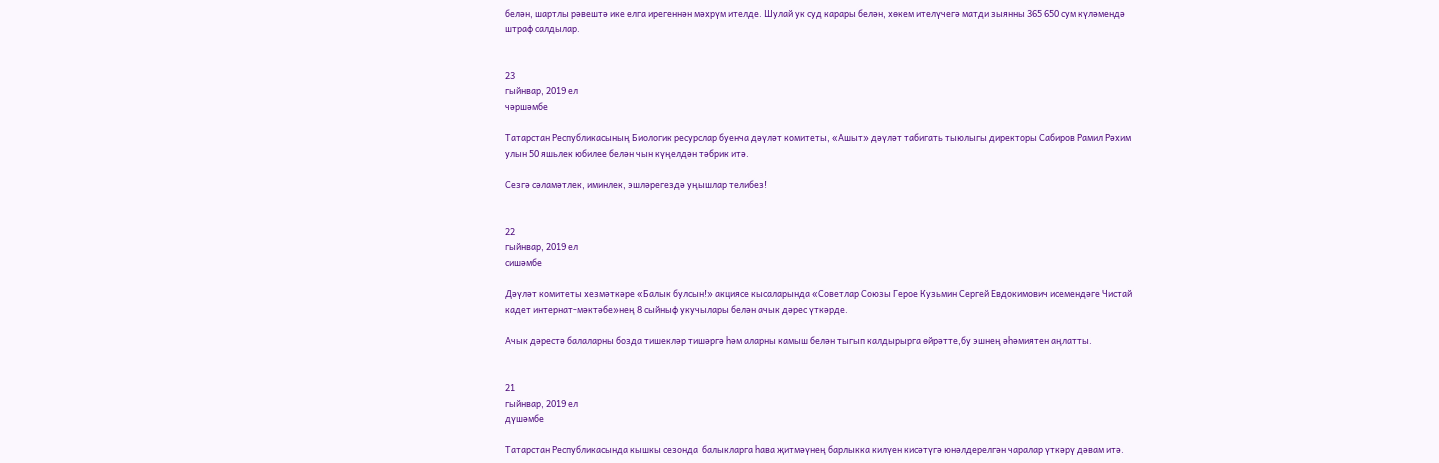белән, шартлы рәвештә ике елга ирегеннән мәхрүм ителде. Шулай ук суд карары белән, хөкем ителүчегә матди зыянны 365 650 сум күләмендә штраф салдылар.


23
гыйнвар, 2019 ел
чәршәмбе

Татарстан Республикасының Биологик ресурслар буенча дәүләт комитеты, «Ашыт» дәүләт табигать тыюлыгы директоры Сабиров Рамил Рәхим улын 50 яшьлек юбилее белән чын күңелдән тәбрик итә.

Сезгә сәламәтлек, иминлек, эшләрегездә уңышлар телибез!


22
гыйнвар, 2019 ел
сишәмбе

Дәүләт комитеты хезмәткәре «Балык булсын!» акциясе кысаларында «Советлар Союзы Герое Кузьмин Сергей Евдокимович исемендәге Чистай кадет интернат-мәктәбе»нең 8 сыйныф укучылары белән ачык дәрес үткәрде.

Ачык дәрестә балаларны бозда тишекләр тишәргә һәм аларны камыш белән тыгып калдырырга өйрәтте,бу эшнең әһәмиятен аңлатты.


21
гыйнвар, 2019 ел
дүшәмбе

Татарстан Республикасында кышкы сезонда  балыкларга һава җитмәүнең барлыкка килүен кисәтүгә юнәлдерелгән чаралар үткәрү дәвам итә.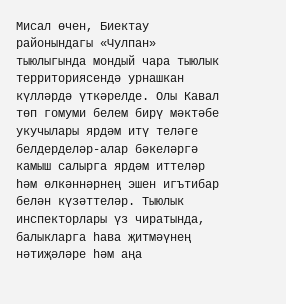Мисал өчен, Биектау районындагы «Чулпан» тыюлыгында мондый чара тыюлык территориясендә урнашкан күлләрдә үткәрелде. Олы Кавал төп гомуми белем бирү мәктәбе укучылары ярдәм итү теләге белдерделәр-алар бәкеләргә камыш салырга ярдәм иттеләр һәм өлкәннәрнең эшен игътибар белән күзәттеләр. Тыюлык инспекторлары үз чиратында, балыкларга һава җитмәүнең нәтиҗәләре һәм аңа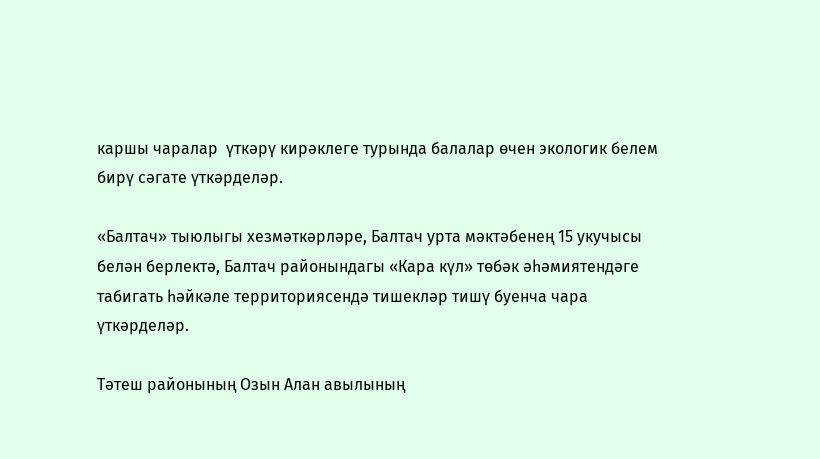каршы чаралар  үткәрү кирәклеге турында балалар өчен экологик белем бирү сәгате үткәрделәр.

«Балтач» тыюлыгы хезмәткәрләре, Балтач урта мәктәбенең 15 укучысы белән берлектә, Балтач районындагы «Кара күл» төбәк әһәмиятендәге табигать һәйкәле территориясендә тишекләр тишү буенча чара үткәрделәр.

Тәтеш районының Озын Алан авылының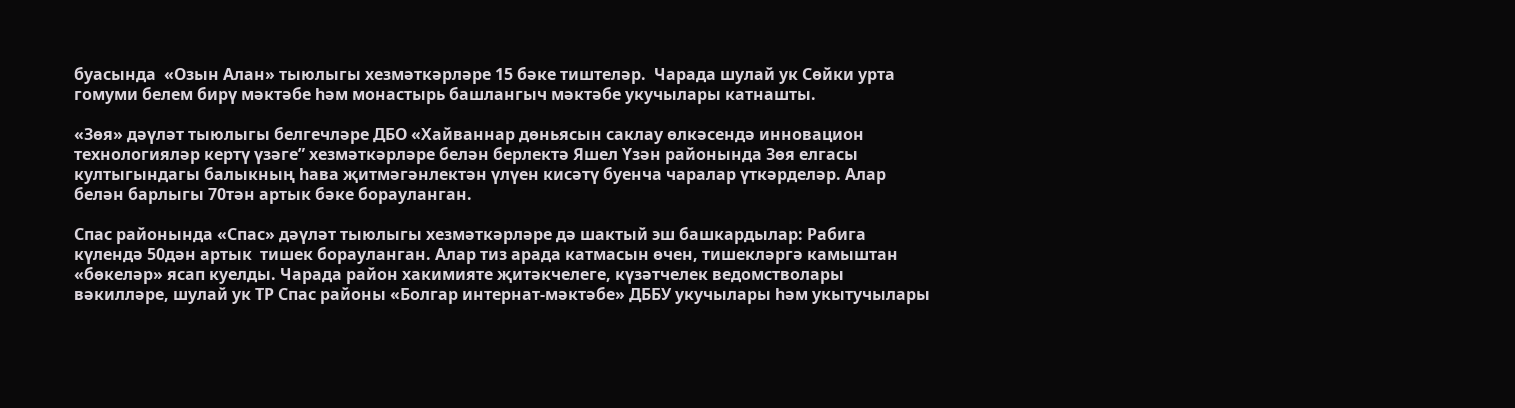буасында  «Озын Алан» тыюлыгы хезмәткәрләре 15 бәке тиштеләр.  Чарада шулай ук Сөйки урта гомуми белем бирү мәктәбе һәм монастырь башлангыч мәктәбе укучылары катнашты.

«Зөя» дәүләт тыюлыгы белгечләре ДБО «Хайваннар дөньясын саклау өлкәсендә инновацион технологияләр кертү үзәге” хезмәткәрләре белән берлектә Яшел Үзән районында Зөя елгасы култыгындагы балыкның һава җитмәгәнлектән үлүен кисәтү буенча чаралар үткәрделәр. Алар белән барлыгы 70тән артык бәке борауланган.

Спас районында «Спас» дәүләт тыюлыгы хезмәткәрләре дә шактый эш башкардылар: Рабига күлендә 50дән артык  тишек борауланган. Алар тиз арада катмасын өчен, тишекләргә камыштан «бөкеләр» ясап куелды. Чарада район хакимияте җитәкчелеге, күзәтчелек ведомстволары вәкилләре, шулай ук ТР Спас районы «Болгар интернат-мәктәбе» ДББУ укучылары һәм укытучылары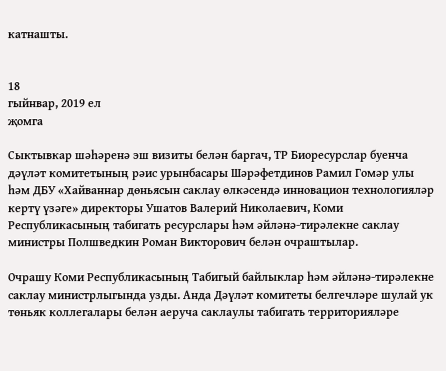катнашты.


18
гыйнвар, 2019 ел
җомга

Сыктывкар шәһәренә эш визиты белән баргач, ТР Биоресурслар буенча дәүләт комитетының рәис урынбасары Шәрәфетдинов Рамил Гомәр улы һәм ДБУ «Хайваннар дөньясын саклау өлкәсендә инновацион технологияләр кертү үзәге» директоры Ушатов Валерий Николаевич, Коми Республикасының табигать ресурслары һәм әйләнә-тирәлекне саклау министры Полшведкин Роман Викторович белән очраштылар.

Очрашу Коми Республикасының Табигый байлыклар һәм әйләнә-тирәлекне саклау министрлыгында узды. Анда Дәүләт комитеты белгечләре шулай ук төньяк коллегалары белән аеруча саклаулы табигать территорияләре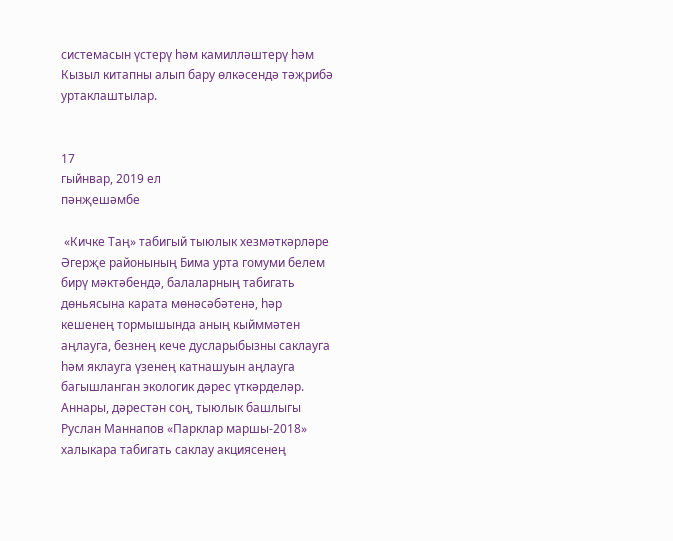системасын үстерү һәм камилләштерү һәм Кызыл китапны алып бару өлкәсендә тәҗрибә уртаклаштылар.


17
гыйнвар, 2019 ел
пәнҗешәмбе

 «Кичке Таң» табигый тыюлык хезмәткәрләре Әгерҗе районының Бима урта гомуми белем бирү мәктәбендә, балаларның табигать дөньясына карата мөнәсәбәтенә, һәр кешенең тормышында аның кыйммәтен аңлауга, безнең кече дусларыбызны саклауга һәм яклауга үзенең катнашуын аңлауга багышланган экологик дәрес үткәрделәр. Аннары, дәрестән соң, тыюлык башлыгы Руслан Маннапов «Парклар маршы-2018» халыкара табигать саклау акциясенең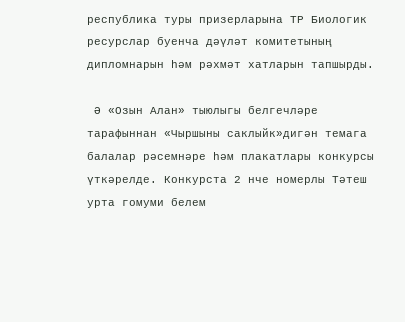республика туры призерларына ТР Биологик ресурслар буенча дәүләт комитетының дипломнарын һәм рәхмәт хатларын тапшырды.

 Ә «Озын Алан» тыюлыгы белгечләре тарафыннан «Чыршыны саклыйк»дигән темага балалар рәсемнәре һәм плакатлары конкурсы үткәрелде. Конкурста 2 нче номерлы Тәтеш урта гомуми белем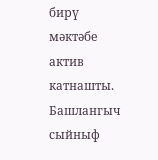бирү мәктәбе актив катнашты. Башлангыч сыйныф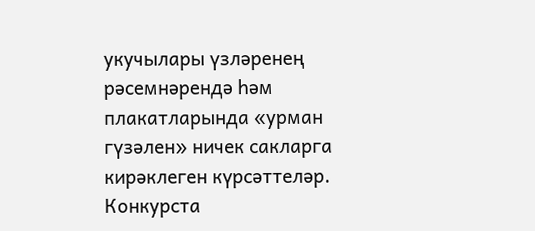укучылары үзләренең рәсемнәрендә һәм плакатларында «урман гүзәлен» ничек сакларга кирәклеген күрсәттеләр. Конкурста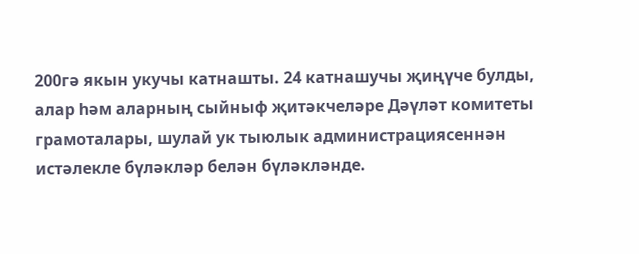200гә якын укучы катнашты. 24 катнашучы җиңүче булды, алар һәм аларның сыйныф җитәкчеләре Дәүләт комитеты грамоталары, шулай ук тыюлык администрациясеннән истәлекле бүләкләр белән бүләкләнде.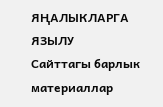ЯҢАЛЫКЛАРГА ЯЗЫЛУ
Сайттагы барлык материаллар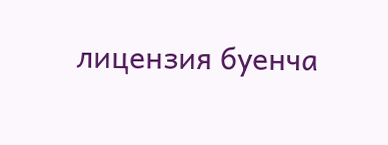лицензия буенча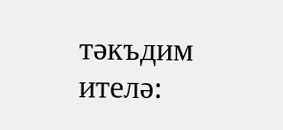тәкъдим ителә: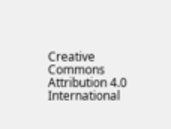Creative Commons Attribution 4.0 International